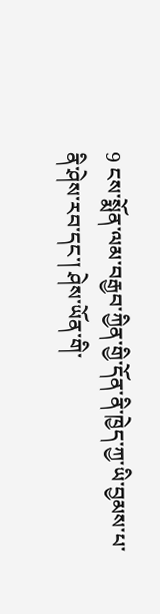9 ངས་སྨོན་ལམ་བརྒྱབ་ཀྱིན་གྱི་དོན་ནི་ཁྱེད་ཀྱ་ཡི་བྱམས་པ་ནི་ཤེས་རབ་དང་། ཤེས་ཡོན་གི་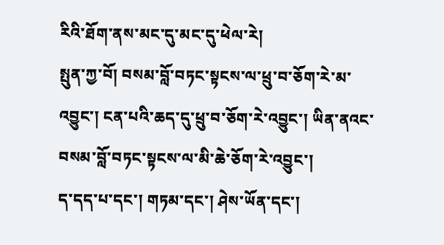རིའི་ཐོག་ནས་མང་དུ་མང་དུ་ཕེལ་རེ།
སྤུན་ཀྱ་བོ། བསམ་བློ་བཏང་སྟངས་ལ་ཕྲུ་བ་ཅོག་རེ་མ་འབྱུང་། ངན་པའི་ཆད་དུ་ཕྲུ་བ་ཅོག་རེ་འབྱུང་། ཡིན་ནའང་བསམ་བློ་བཏང་སྟངས་ལ་མི་ཆེ་ཅོག་རེ་འབྱུང་།
ད་དད་པ་དང་། གཏམ་དང་། ཤེས་ཡོན་དང་།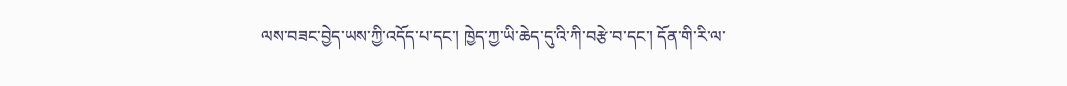ལས་བཟང་བྱེད་ཡས་ཀྱི་འདོད་པ་དང་། ཁྱེད་ཀྱ་ཡི་ཆེད་དུ་འི་ཀི་བརྩེ་བ་དང་། དོན་གི་རི་ལ་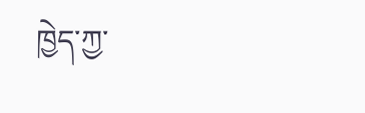ཁྱེད་ཀྱ་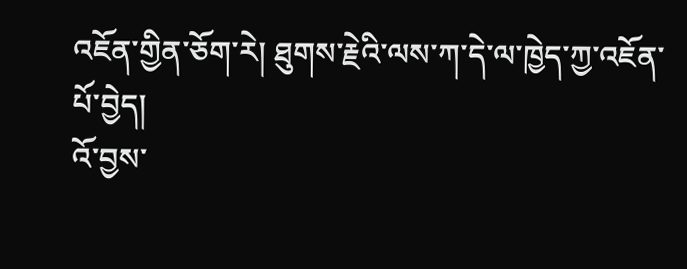འཇོན་གྱིན་ཅོག་རེ། ཐུགས་རྗེའི་ལས་ཀ་དེ་ལ་ཁྱེད་ཀྱ་འཇོན་པོ་བྱེད།
འོ་བྱས་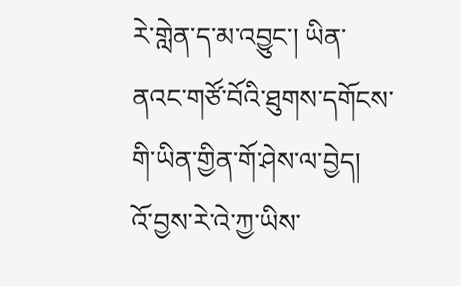རེ་གླེན་ད་མ་འབྱུང་། ཡིན་ནའང་གཙོ་བོའི་ཐུགས་དགོངས་གི་ཡིན་གྱིན་གོ་ཤེས་ལ་བྱེད།
འོ་བྱས་རེ་འེ་ཀྱ་ཡིས་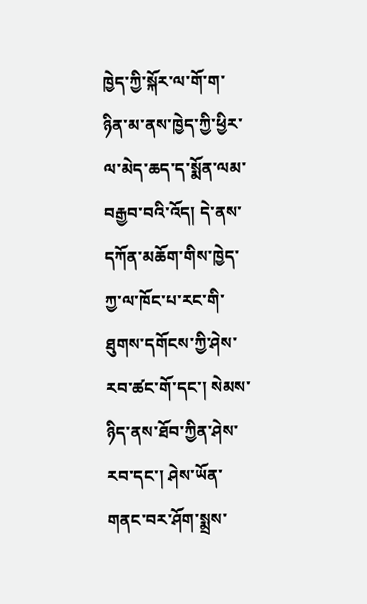ཁྱེད་ཀྱི་སྐོར་ལ་གོ་ག་ཉིན་མ་ནས་ཁྱེད་ཀྱི་ཕྱིར་ལ་མེད་ཆད་ད་སྨོན་ལམ་བརྒྱབ་བའི་འོད། དེ་ནས་དཀོན་མཆོག་གིས་ཁྱེད་ཀྱ་ལ་ཁོང་པ་རང་གི་ཐུགས་དགོངས་ཀྱི་ཤེས་རབ་ཚང་གོ་དང་། སེམས་ཉིད་ནས་ཐོབ་ཀྱིན་ཤེས་རབ་དང་། ཤེས་ཡོན་གནང་བར་ཤོག་སྨྲས་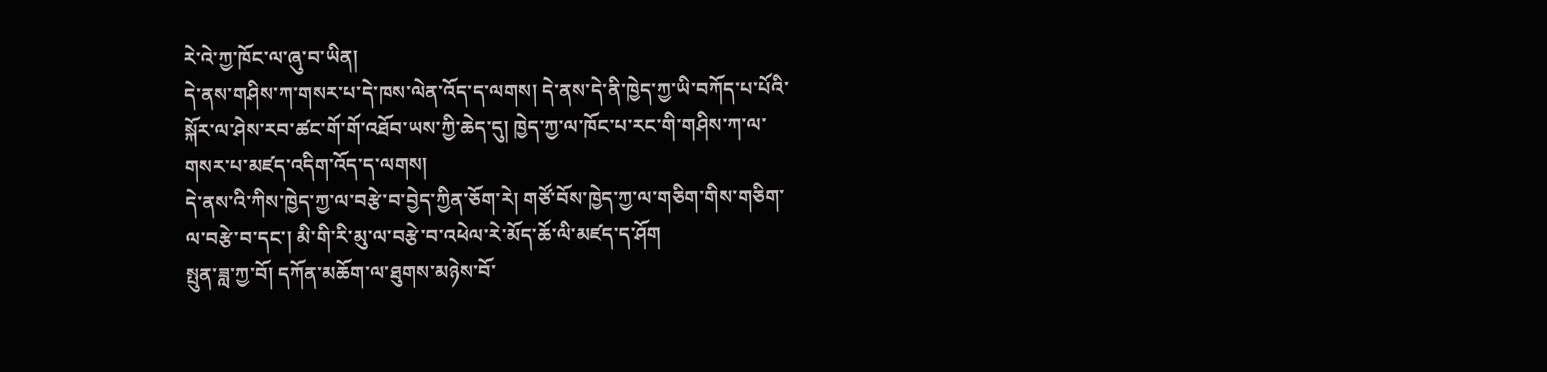རེ་འེ་ཀྱ་ཁོང་ལ་ཞུ་བ་ཡིན།
དེ་ནས་གཤིས་ཀ་གསར་པ་དེ་ཁས་ལེན་འོད་ད་ལགས། དེ་ནས་དེ་ནི་ཁྱེད་ཀྱ་ཡི་བཀོད་པ་པོའི་སྐོར་ལ་ཤེས་རབ་ཚང་གོ་གོ་འཐོབ་ཡས་ཀྱི་ཆེད་དུ། ཁྱེད་ཀྱ་ལ་ཁོང་པ་རང་གི་གཤིས་ཀ་ལ་གསར་པ་མཛད་འདིག་འོད་ད་ལགས།
དེ་ནས་འི་ཀིས་ཁྱེད་ཀྱ་ལ་བརྩེ་བ་བྱེད་ཀྱིན་ཅོག་རེ། གཙོ་བོས་ཁྱེད་ཀྱ་ལ་གཅིག་གིས་གཅིག་ལ་བརྩེ་བ་དང་། མི་གི་རི་མུ་ལ་བརྩེ་བ་འཕེལ་རེ་མོད་ཆོ་ལི་མཛད་ད་ཤོག
སྤུན་ཟླ་ཀྱ་བོ། དཀོན་མཆོག་ལ་ཐུགས་མཉེས་བོ་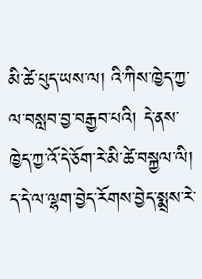མི་ཚེ་པུད་ཡས་ལ། འི་ཀིས་ཁྱེད་ཀྱ་ལ་བསླབ་བྱ་བརྒྱབ་པའི། དེ་ནས་ཁྱེད་ཀྱ་འོ་དེ་ཅོག་རེ་མི་ཚེ་བསྐྱལ་ལི། ད་དེ་ལ་ལྷག་བྱེད་རོགས་བྱེད་སྨྲས་རེ་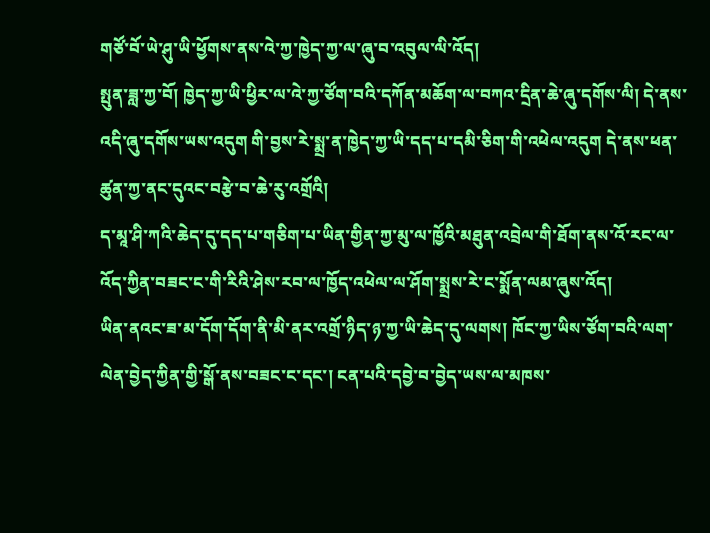གཙོ་བོ་ཡེ་ཤུ་ཡི་ཕྱོགས་ནས་འེ་ཀྱ་ཁྱེད་ཀྱ་ལ་ཞུ་བ་འབུལ་ལི་འོད།
སྤུན་ཟླ་ཀྱ་བོ། ཁྱེད་ཀྱ་ཡི་ཕྱིར་ལ་འེ་ཀྱ་ཙོག་བའི་དཀོན་མཆོག་ལ་བཀའ་དྲིན་ཆེ་ཞུ་དགོས་ལི། དེ་ནས་འདི་ཞུ་དགོས་ཡས་འདུག གི་བྱས་རེ་སྨྲ་ན་ཁྱེད་ཀྱ་ཡི་དད་པ་དམི་ཅིག་གི་འཕེལ་འདུག དེ་ནས་ཕན་ཚུན་ཀྱ་ནང་དུའང་བརྩེ་བ་ཆེ་རུ་འགྲོའི།
ད་མཱ་ཤི་ཀའི་ཆེད་དུ་དད་པ་གཅིག་པ་ཡིན་གྱིན་ཀྱ་མུ་ལ་ཁྱོའི་མཐུན་འབྲེལ་གི་ཐོག་ནས་འོ་རང་ལ་འོད་ཀྱིན་བཟང་ང་གི་རིའི་ཤེས་རབ་ལ་ཁྱོད་འཕེལ་ལ་ཤོག་སྨྲས་རེ་ང་སྨོན་ལམ་ཞུས་འོད།
ཡིན་ནའང་ཟ་མ་དོག་དོག་ནི་མི་ནར་འགྲོ་ཉིད་ཉ་ཀྱ་ཡི་ཆེད་དུ་ལགས། ཁོང་ཀྱ་ཡིས་ཙོག་བའི་ལག་ལེན་བྱེད་ཀྱིན་གྱི་སྒོ་ནས་བཟང་ང་དང་། ངན་པའི་དབྱེ་བ་བྱེད་ཡས་ལ་མཁས་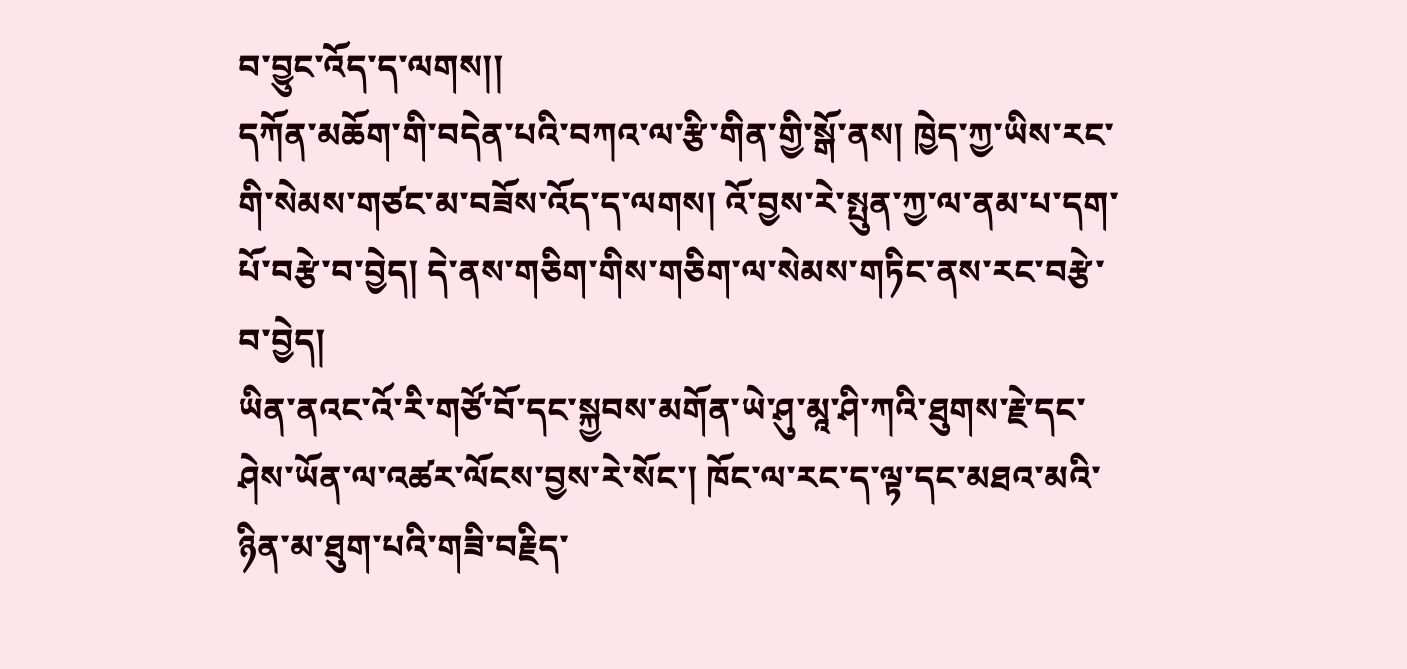བ་བྱུང་འོད་ད་ལགས།།
དཀོན་མཆོག་གི་བདེན་པའི་བཀའ་ལ་རྩི་གིན་གྱི་སྒོ་ནས། ཁྱེད་ཀྱ་ཡིས་རང་གི་སེམས་གཙང་མ་བཟོས་འོད་ད་ལགས། འོ་བྱས་རེ་སྤུན་ཀྱ་ལ་ནམ་པ་དག་པོ་བརྩེ་བ་བྱེད། དེ་ནས་གཅིག་གིས་གཅིག་ལ་སེམས་གཏིང་ནས་རང་བརྩེ་བ་བྱེད།
ཡིན་ནའང་འོ་རི་གཙོ་བོ་དང་སྐྱབས་མགོན་ཡེ་ཤུ་མཱ་ཤི་ཀའི་ཐུགས་རྗེ་དང་ཤེས་ཡོན་ལ་འཚར་ལོངས་བྱས་རེ་སོང་། ཁོང་ལ་རང་ད་ལྟ་དང་མཐའ་མའི་ཉིན་མ་ཐུག་པའི་གཟི་བརྗིད་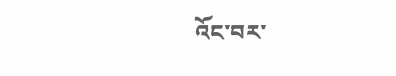འོང་བར་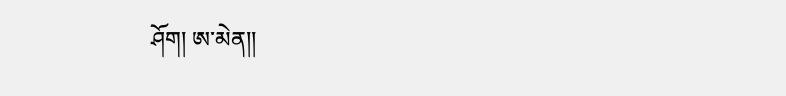ཤོག། ཨ་མེན།།